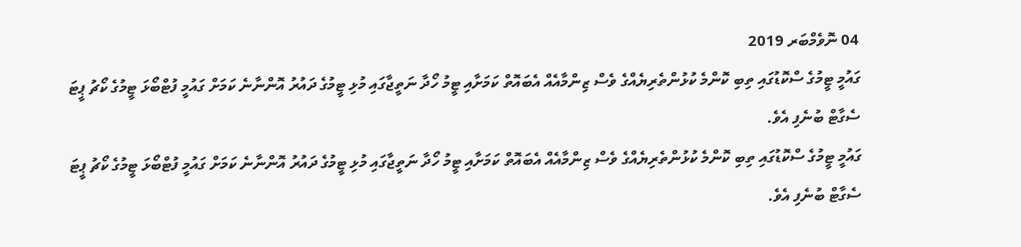04 ނޮވެމްބަރ 2019
ގައުމީ ޓީމުގެ ސްކޮޑުގައި ތިބި ކޮންމެ ކުޅުންތެރިޔެއްގެ ވެސް ޒިންމާއެއް އެބައޮތް ކަމަށާއި ޓީމު ހޯދާ ނަތީޖާގައި މުޅި ޓީމުގެ ދައުރު އޮންނާނެ ކަމަށް ގައުމީ ފުޓްބޯޅަ ޓީމުގެ ކޯޗު ޕީޓަ ސެގާޓް ބުނެފި އެވެ.
ގައުމީ ޓީމުގެ ސްކޮޑުގައި ތިބި ކޮންމެ ކުޅުންތެރިޔެއްގެ ވެސް ޒިންމާއެއް އެބައޮތް ކަމަށާއި ޓީމު ހޯދާ ނަތީޖާގައި މުޅި ޓީމުގެ ދައުރު އޮންނާނެ ކަމަށް ގައުމީ ފުޓްބޯޅަ ޓީމުގެ ކޯޗު ޕީޓަ ސެގާޓް ބުނެފި އެވެ.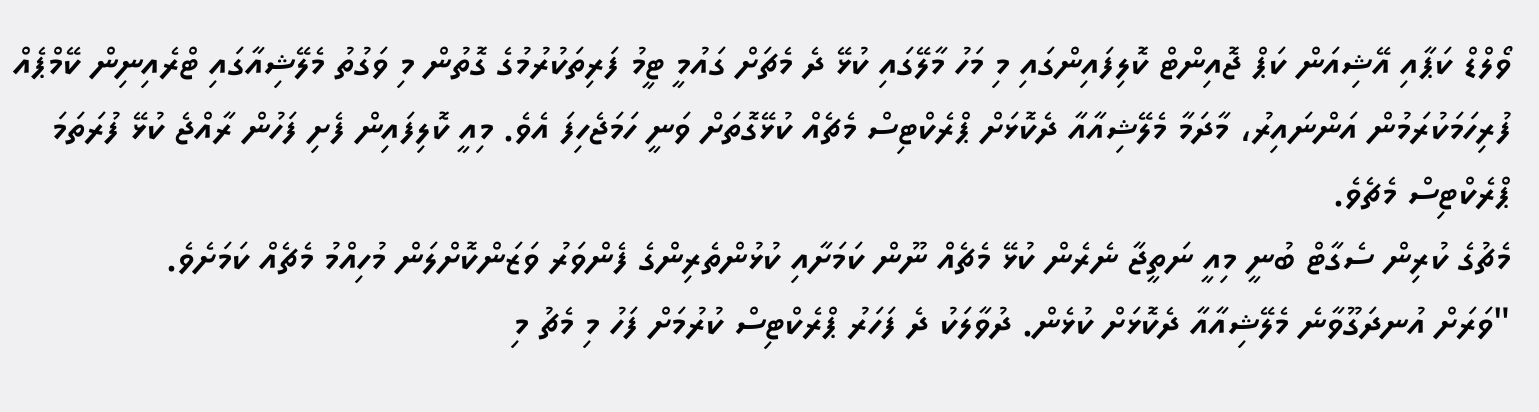ވޯލްޑް ކަޕާއި އޭޝިއަން ކަޕް ޖޮއިންޓް ކޮލިފައިންގައި މި މަހު މާލޭގައި ކުޅޭ ދެ މެޗަށް ގައުމީ ޓީމު ފަރިތަކުރުމުގެ ގޮތުން މި ވަގުތު މެލޭޝިއާގައި ޓްރެއިނިން ކޭމްޕެއް ފުރިހަމަކުރަމުން އަންނައިރު، މާދަމާ މެލޭޝިއާއާ ދެކޮޅަށް ޕްރެކްޓިސް މެޗެއް ކުޅޭގޮތަށް ވަނީ ހަމަޖެހިފަ އެވެ. މިއީ ކޮލިފައިން ފެށި ފަހުން ރާއްޖެ ކުޅޭ ފުރަތަމަ ޕްރެކްޓިސް މެޗެވެ.
މެޗުގެ ކުރިން ސެގާޓް ބުނީ މިއީ ނަތީޖާ ނެރެން ކުޅޭ މެޗެއް ނޫން ކަމަށާއި ކުޅުންތެރިންގެ ފެންވަރު ވަޒަންކޮށްލަން މުހިއްމު މެޗެއް ކަމަށެވެ.
"ވަރަށް އުނދަގޫވާނެ މެލޭޝިއާއާ ދެކޮޅަށް ކުޅެން. ދުވާލަކު ދެ ފަހަރު ޕްރެކްޓިސް ކުރުމަށް ފަހު މި މެޗު މި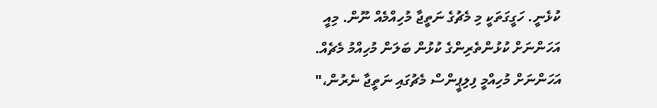ކުޅެނީ. ހަގީގަތަކީ މި މެޗުގެ ނަތީޖާ މުހިއްމެއް ނޫން. މިއީ އަހަންނަށް ކުޅުންތެރިންގެ ކުޅުން ބަލަން މުހިއްމު މެޗެއް. އަހަންނަށް މުހިއްމީ ފިލިޕީންސް މެޗުގައި ނަތީޖާ ނެރުން،"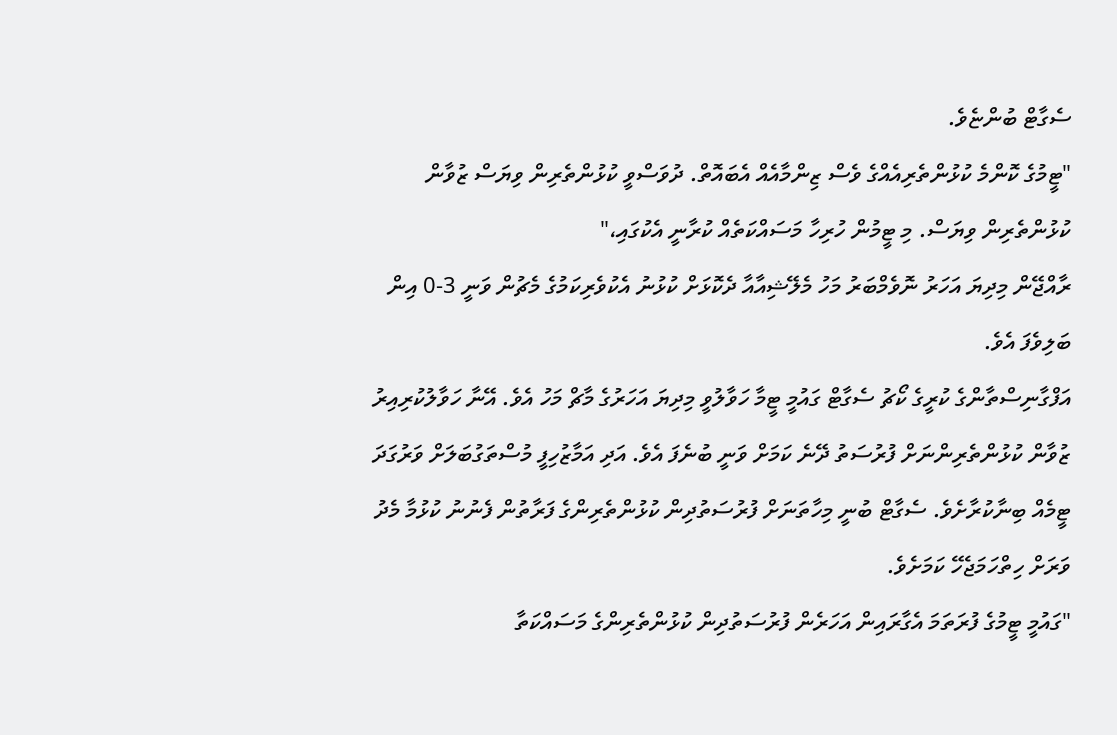ސެގާޓް ބުންޏެވެ.
"ޓީމުގެ ކޮންމެ ކުޅުންތެރިއެއްގެ ވެސް ޒިންމާއެއް އެބައޮތް. ދުވަސްވީ ކުޅުންތެރިން ވިޔަސް ޒުވާން ކުޅުންތެރިން ވިޔަސް. މި ޓީމުން ހުރިހާ މަސައްކަތެއް ކުރާނީ އެކުގައި،"
ރާއްޖޭން މިދިޔަ އަހަރު ނޮވެމްބަރު މަހު މެލޭޝިއާއާ ދެކޮޅަށް ކުޅުނު އެކުވެރިކަމުގެ މެޗުން ވަނީ 3-0 އިން ބަލިވެފަ އެވެ.
އަފްގާނިސްތާންގެ ކުރީގެ ކޯޗު ސެގާޓް ގައުމީ ޓީމާ ހަވާލުވީ މިދިޔަ އަހަރުގެ މާޗް މަހު އެވެ. އޭނާ ހަވާލުކުރިއިރު ޒުވާން ކުޅުންތެރިންނަށް ފުރުސަތު ދޭނެ ކަމަށް ވަނީ ބުނެފަ އެވެ. އަދި އަމާޒުހިފީ މުސްތަގުބަލަށް ވަރުގަދަ ޓީމެއް ބިނާކުރާށެވެ. ސެގާޓް ބުނީ މިހާތަނަށް ފުރުސަތުދިން ކުޅުންތެރިންގެ ފަރާތުން ފެނުނު ކުޅުމާ މެދު ވަރަށް ހިތްހަމަޖެހޭ ކަމަށެވެ.
"ގައުމީ ޓީމުގެ ފުރަތަމަ އެގާރައިން އަހަރެން ފުރުސަތުދިން ކުޅުންތެރިންގެ މަސައްކަތާ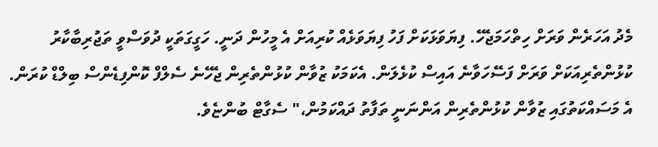މެދު އަހަރެން ވަރަށް ހިތްހަމަޖެހޭ. ފިޔަވަޅަކަށް ފަހު ފިޔަވަޅެއް ކުރިއަށް އެ މީހުން ދަނީ. ހަގީގަތަކީ ދުވަސްވީ ތަޖުރިބާކާރު ކުޅުންތެރިއަކަށް ވަރަށް ފަސޭހަވާނެ އައިސް ކުޅެލަން. އެކަމަކު ޒުވާން ކުޅުންތެރިން ޖެހޭނެ ސެލްފް ކޮންފިޑެންސް ބިލްޑް ކުރަން. އެ މަސައްކަތުގައި ޒުވާން ކުޅުންތެރިން އަންނަނީ ތަފާތު ދައްކަމުން،" ސެގާޓް ބުންޏެވެ.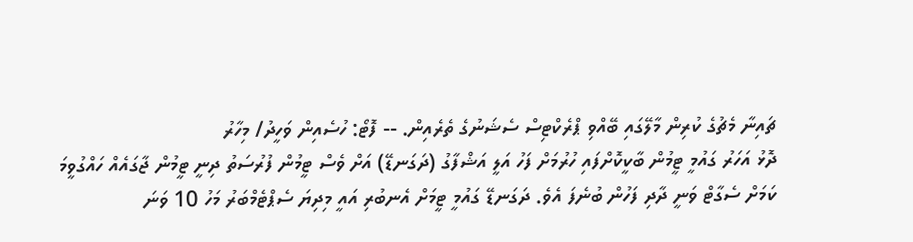ޗައިނާ މެޗުގެ ކުރިން މާލޭގައި ބޭއްވި ޕްރެކްޓިސް ސެޝަނުގެ ތެރެއިން. -- ފޮޓޯ: ހުސެއިން ވަހީދު/ މިހާރު
ދޮޅު އަހަރު ގައުމީ ޓީމުން ބާކީކޮށްފައި ހުރުމަށް ފަހު އަލީ އަޝްފާގު (ދަގަނޑޭ) އަށް ވެސް ޓީމުން ފުރުސަތު ދިނީ ޓީމުން ޖާގައެއް ހައްގުވީމަ ކަމަށް ސެގާޓް ވަނީ ދާދި ފަހުން ބުނެފަ އެވެ. ދަގަނޑޭ ގައުމީ ޓީމަށް އެނބުރި އައީ މިދިޔަ ސެޕްޓެމްބަރު މަހު 10 ވަނަ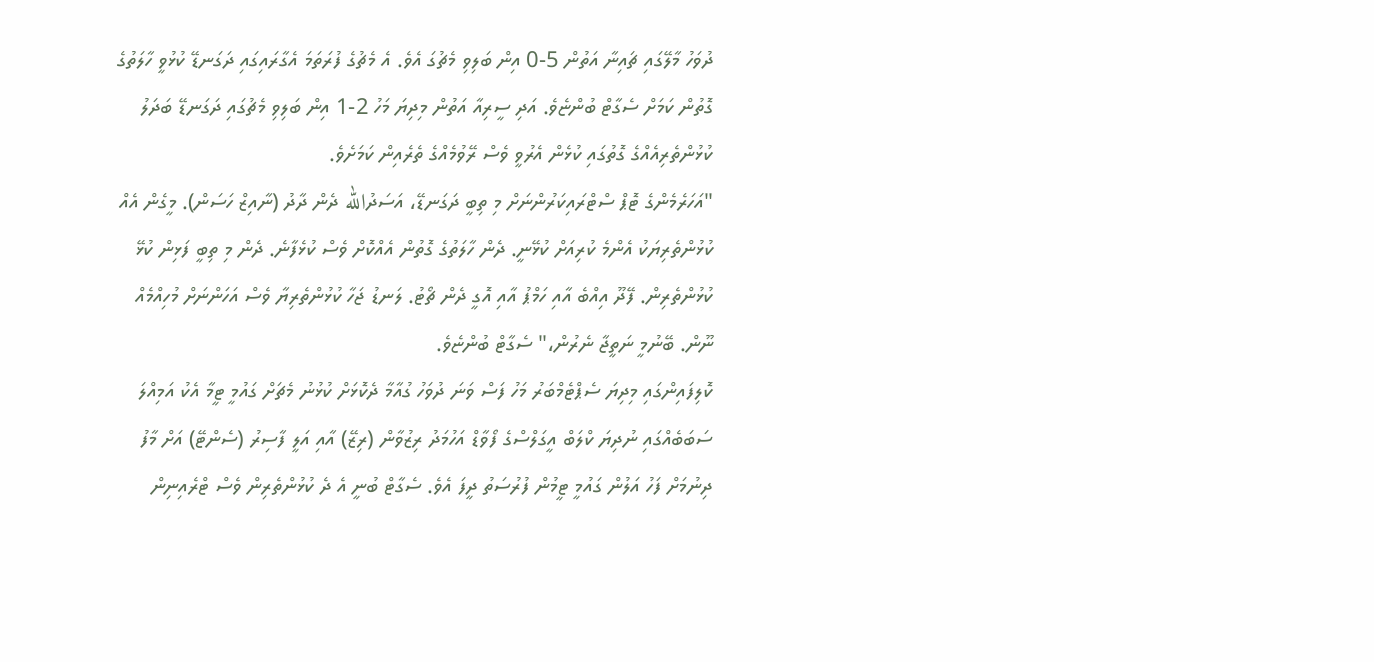ދުވަހު މާލޭގައި ޗައިނާ އަތުން 5-0 އިން ބަލިވި މެޗުގަ އެވެ. އެ މެޗުގެ ފުރަތަމަ އެގާރައިގައި ދަގަނޑޭ ކުޅުވީ ހާލަތުގެ ގޮތުން ކަމަށް ސެގާޓް ބުންޏެވެ. އަދި ސީރިއާ އަތުން މިދިޔަ މަހު 2-1 އިން ބަލިވި މެޗުގައި ދަގަނޑޭ ބަދަލު ކުޅުންތެރިއެއްގެ ގޮތުގައި ކުޅެން އެރުވީ ވެސް ރޭވުމެއްގެ ތެރެއިން ކަމަށެވެ.
"އަހަރެމެންގެ ޓޮޕް ސްޓްރައިކަރުންނަށް މި ތިބީ ދަގަނޑޭ، އަސަދުالله ދެން ދާދު (ނާއިޒް ހަސަން). މީގެން އެއް ކުޅުންތެރިޔަކު އެންމެ ކުރިއަށް ކުޅޭނީ. ދެން ހާލަތުގެ ގޮތުން އެއްކޮށް ވެސް ކުޅެފާނެ. ދެން މި ތިބީ ފަޅިން ކުޅޭ ކުޅުންތެރިން. ފޭދޫ އިއްބެ އާއި ހަމްޕު އާއި އޮގީ ދެން ޗޯޓު. ލަނޑު ޖަހާ ކުޅުންތެރިޔާ ވެސް އަހަންނަށް މުހިއްމެއް ނޫން. ބޭނުމީ ނަތީޖާ ނެރުން،" ސެގާޓް ބުންޏެވެ.
ކޮލިފައިންގައި މިދިޔަ ސެޕްޓެމްބަރު މަހު ފަސް ވަނަ ދުވަހު ގުއާމާ ދެކޮޅަށް ކުޅުނު މެޗަށް ގައުމީ ޓީމާ އެކު އަމިއްލަ ސަބަބެއްގައި ނުދިޔަ ކްލަބް އީގަލްސްގެ ފޯވާޑް އަހުމަދު ރިޒުވާން (ރިޒޭ) އާއި އަލީ ފާސިރު (ސެންޓޭ) އަށް މާފު ދިނުމަށް ފަހު އަލުން ގައުމީ ޓީމުން ފުރުސަތު ދީފަ އެވެ. ސެގާޓް ބުނީ އެ ދެ ކުޅުންތެރިން ވެސް ޓްރެއިނިން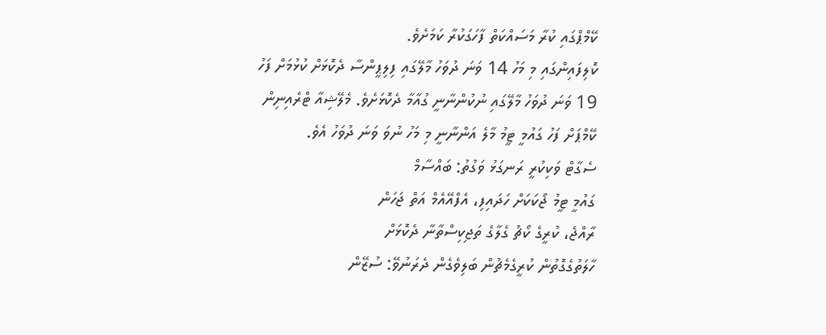ކޭމްޕްގައި ކުރާ މަސައްކަތް ފާހަގަކުރާ ކަމަށެވެ.
ކޮލިފައިންގައި މި މަހު 14 ވަނަ ދުވަހު މާލޭގައި ފިލިޕީންސާ ދެކޮޅަށް ކުޅުމަށް ފަހު 19 ވަނަ ދުވަހު މާލޭގައި ނުކުންނާނީ ގުއާމާ ދެކޮޅަށެވެ. މެލޭޝިއާ ޓްރެއިނިން ކޭމްޕަށް ފަހު ގައުމީ ޓީމު މާލެ އަންނާނީ މި މަހު ނުވަ ވަނަ ދުވަހު އެވެ.
ސެގާޓް ވަކިކުރީ ރަނގަޅު ވަގުތު: ބައްސާމް
ގައުމީ ޓީމު ޖޯކަކަށް ހަދައިފި، އެފްއޭއެމް އަތް ޖަހަން
ރާއްޖެ، ކުރީގެ ކޯޗު ގެލާގެ ތަޖިކިސްތާނާ ދެކޮޅަށް
ހާލަތުގެގޮތުން ކުރީގެމެޗުން ބަލިވެގެން ދެރަނުވޭ: ސުޒޭން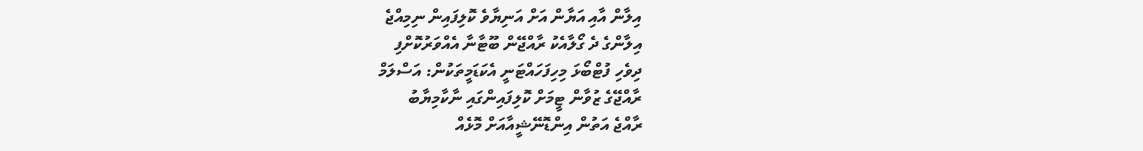އިލާން އާއި އަޔާން އަށް އަނިޔާވެ ކޮލިފައިން ނިމިއްޖެ
އިލާންގެ ދެ ގޯލާއެކު ރާއްޖޭން ބޫޓާނާ އެއްވަރުކޮށްފި
ދިވެހި ފުޓްބޯޅަ މިހިފަހައްޓަނީ އެކަޑަމީތަކުން: އަސްލަމް
ރާއްޖޭގެ ޒުވާން ޓީމަށް ކޮލިފައިންގައި ނާކާމިޔާބު
ރާއްޖެ އަތުން އިންޑޮނޭޝީއާއަށް މޮޅެއް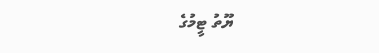ޔޫތު ޓީމުގެ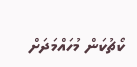ކޯޗުކަން މުހައްމަދަށް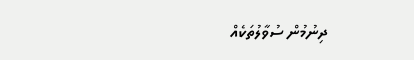ދިނުމުން ސުވާލުތަކެއް